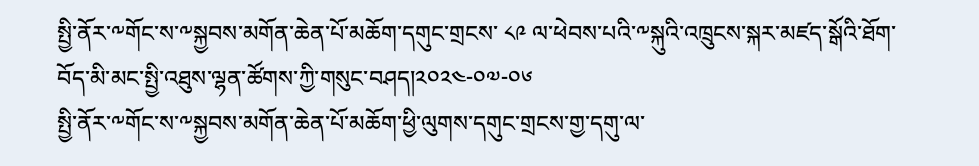སྤྱི་ནོར་༸གོང་ས་༸སྐྱབས་མགོན་ཆེན་པོ་མཆོག་དགུང་གྲངས་ ༨༩ ལ་ཕེབས་པའི་༸སྐུའི་འཁྲུངས་སྐར་མཛད་སྒོའི་ཐོག་བོད་མི་མང་སྤྱི་འཐུས་ལྷན་ཚོགས་ཀྱི་གསུང་བཤད།༢༠༢༤-༠༧-༠༦
སྤྱི་ནོར་༸གོང་ས་༸སྐྱབས་མགོན་ཆེན་པོ་མཆོག་ཕྱི་ལུགས་དགུང་གྲངས་གྱ་དགུ་ལ་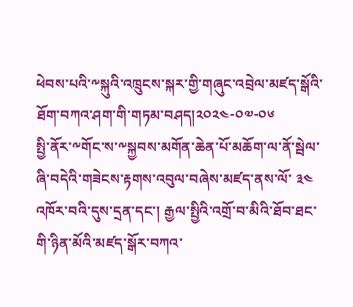ཕེབས་པའི་༸སྐུའི་འཁྲུངས་སྐར་གྱི་གཞུང་འབྲེལ་མཛད་སྒོའི་ཐོག་བཀའ་ཤག་གི་གཏམ་བཤད།༢༠༢༤-༠༧-༠༦
སྤྱི་ནོར་༸གོང་ས་༸སྐྱབས་མགོན་ཆེན་པོ་མཆོག་ལ་ནོ་སྦེལ་ཞི་བདེའི་གཟེངས་རྟགས་འབུལ་བཞེས་མཛད་ནས་ལོ་ ༣༤ འཁོར་བའི་དུས་དྲན་དང་། རྒྱལ་སྤྱིའི་འགྲོ་བ་མིའི་ཐོབ་ཐང་གི་ཉིན་མོའི་མཛད་སྒོར་བཀའ་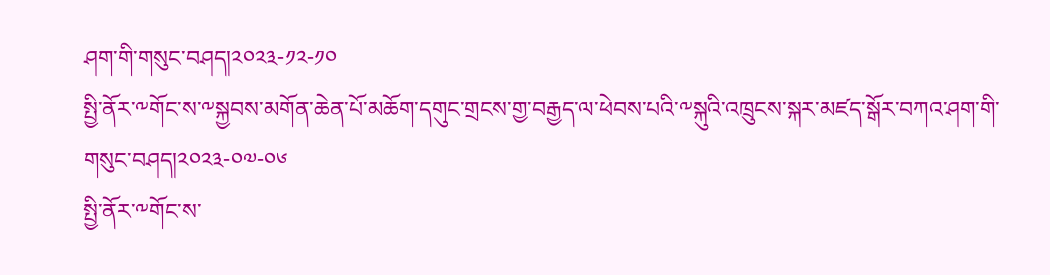ཤག་གི་གསུང་བཤད།༢༠༢༣-༡༢-༡༠
སྤྱི་ནོར་༸གོང་ས་༸སྐྱབས་མགོན་ཆེན་པོ་མཆོག་དགུང་གྲངས་གྱ་བརྒྱད་ལ་ཕེབས་པའི་༸སྐུའི་འཁྲུངས་སྐར་མཛད་སྒོར་བཀའ་ཤག་གི་གསུང་བཤད།༢༠༢༣-༠༧-༠༦
སྤྱི་ནོར་༸གོང་ས་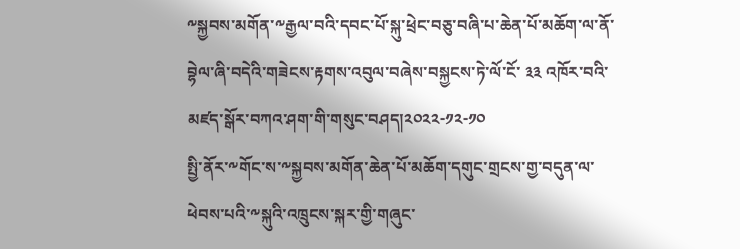༸སྐྱབས་མགོན་༸རྒྱལ་བའི་དབང་པོ་སྐུ་ཕྲེང་བཅུ་བཞི་པ་ཆེན་པོ་མཆོག་ལ་ནོ་བྷེལ་ཞི་བདེའི་གཟེངས་རྟགས་འབུལ་བཞེས་བསྐྱངས་ཏེ་ལོ་ངོ་ ༣༣ འཁོར་བའི་མཛད་སྒོར་བཀའ་ཤག་གི་གསུང་བཤད།༢༠༢༢-༡༢-༡༠
སྤྱི་ནོར་༸གོང་ས་༸སྐྱབས་མགོན་ཆེན་པོ་མཆོག་དགུང་གྲངས་གྱ་བདུན་ལ་ཕེབས་པའི་༸སྐུའི་འཁྲུངས་སྐར་གྱི་གཞུང་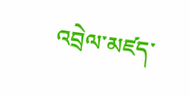འབྲེལ་མཛད་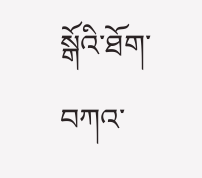སྒོའི་ཐོག་བཀའ་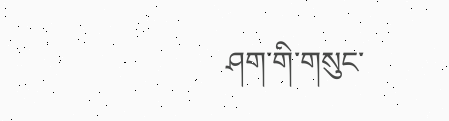ཤག་གི་གསུང་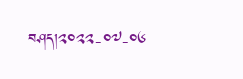བཤད།༢༠༢༢-༠༧-༠༦